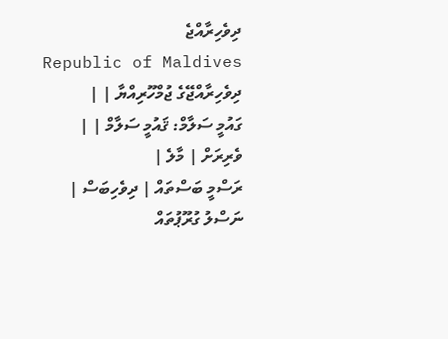ދިވެހިރާއްޖެ
Republic of Maldives ދިވެހިރާއްޖޭގެ ޖުމްހޫރިއްޔާ | |
ގައުމީ ސަލާމް: ޤައުމީ ސަލާމް | |
ވެރިރަށް | މާލެ |
ރަސްމީ ބަސްތައް | ދިވެހިބަސް |
ނަސްލު ގުރޫޕުތައް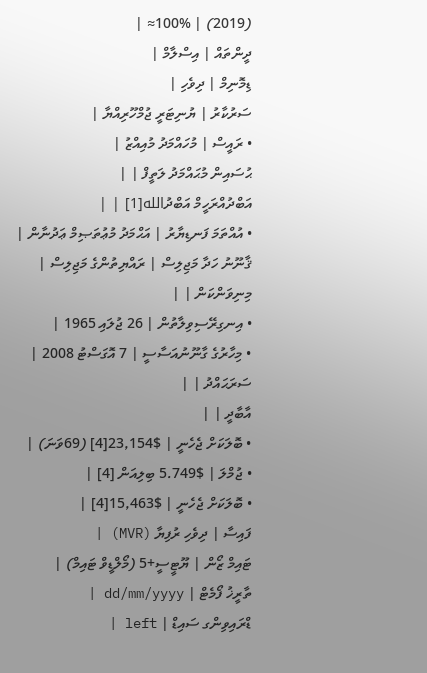(2019) | 100%≈ |
ދީންތައް | އިސްލާމް |
ޑިމޮނިމް | ދިވެހި |
ސަރުކާރު | ޔުނިޓަރީ ޖުމްހޫރިއްޔާ |
• ރައީސް | މުހައްމަދު މުއިއްޒު |
ޙުސައިން މުޙައްމަދު ލަތީފް | |
އަބްދުއްރަހީމް އަބްދުالله[1] | |
• އުއްތަމަ ފަނޑިޔާރު | އަޙްމަދު މުޢުތަޞިމް ޢަދުނާން |
ޤާނޫނު ހަދާ މަޖިލިސް | ރައްޔިތުންގެ މަޖިލިސް |
މިނިވަންކަން | |
• އިނގިރޭސިވިލާތުން | 26 ޖުލައި 1965 |
• މިހާރުގެ ގާނޫނުއަސާސީ | 7 އޮގަސްޓު 2008 |
ސަރަޙައްދު | |
އާބާދީ | |
• ބޮލަކަށް ޖެހެނީ | $23,154[4] (69ވަނަ) |
• ޖުމްލަ | $5.749 ބިލިއަން [4] |
• ބޮލަކަށް ޖެހެނީ | $15,463[4] |
ފައިސާ | ދިވެހި ރުފިޔާ (MVR) |
ޓައިމް ޒޯން | ޔޫޓީސީ+5 (މޯލްޑީވް ޓައިމް) |
ތާރީޚު ފޯމެޓް | dd/mm/yyyy |
ޑްރައިވިންގ ސައިޑް | left |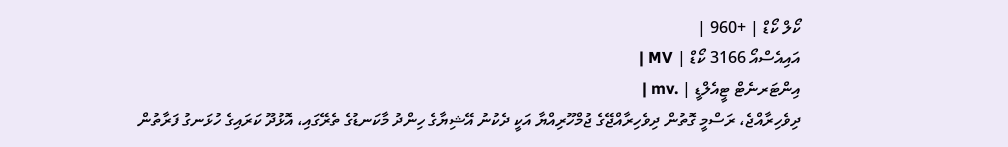ކޯލް ކޯޑް | +960 |
އައިއެސްއޯ 3166 ކޯޑް | MV |
އިންޓަރނެޓް ޓީއެލްޑީ | .mv |
ދިވެހިރާއްޖެ، ރަސްމީ ގޮތުން ދިވެހިރާއްޖޭގެ ޖުމްހޫރިއްޔާ އަކީ ދެކުނު އޭޝިޔާގެ ހިންދު މާކަނޑުގެ ތެރޭގައި، އޮޅުދޫ ކަރައިގެ ހުޅަނގު ފަރާތުން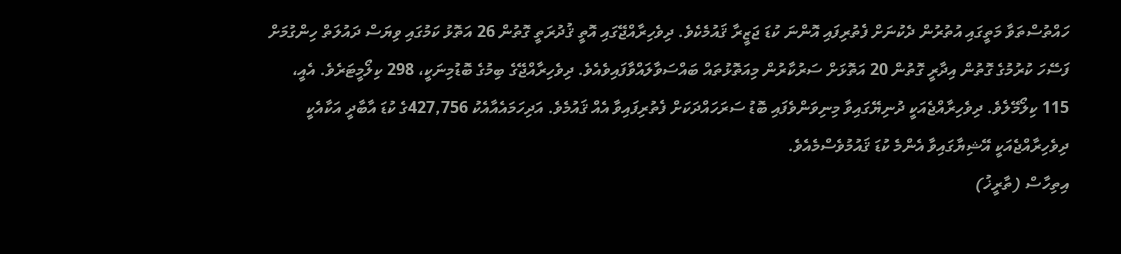ހައްތުސްތަވާ މަތީގައި އުތުރުން ދެކުނަށް ފެތުރިފައި އޮންނަ ކުޑަ ޖަޒީރާ ޤައުމެކެވެ. ދިވެހިރާއްޖޭގައި އޮތީ ޤުދުރަތީ ގޮތުން 26 އަތޮޅު ކަމުގައި ވިޔަސް ދައުލަތް ހިންގުމަށް ފަސޭހަ ކުރުމުގެ ގޮތުން އިދާރީ ގޮތުން 20 އަތޮޅަށް ސަރުކާރުން މިއަތޮޅުތައް ބައްސަވާލައްވާފައިވެއެވެ. ދިވެހިރާއްޖޭގެ ބިމުގެ ބޮޑުމިނަކީ، 298 ކިލޯމީޓަރެވެ. އެއީ، 115 ކިލޯމޭލެވެ. ދިވެހިރާއްޖެއަކީ ދުނިޔޭގައިވާ މިނިވަންވެފައި ބޮޑު ސަރަހައްދަކަށް ފެތުރިފައިވާ އެއް ޤައުމެވެ. އަދިހަމައެއާއެކު 427,756ގެ ކުޑަ އާބާދީ އަކާއެކީ ދިވެހިރާއްޖެއަކީ އޭޝިޔާގައިވާ އެންމެ ކުޑަ ޤައުމުވެސްމެއެވެ.
އިތިހާސް (ތާރީޚު)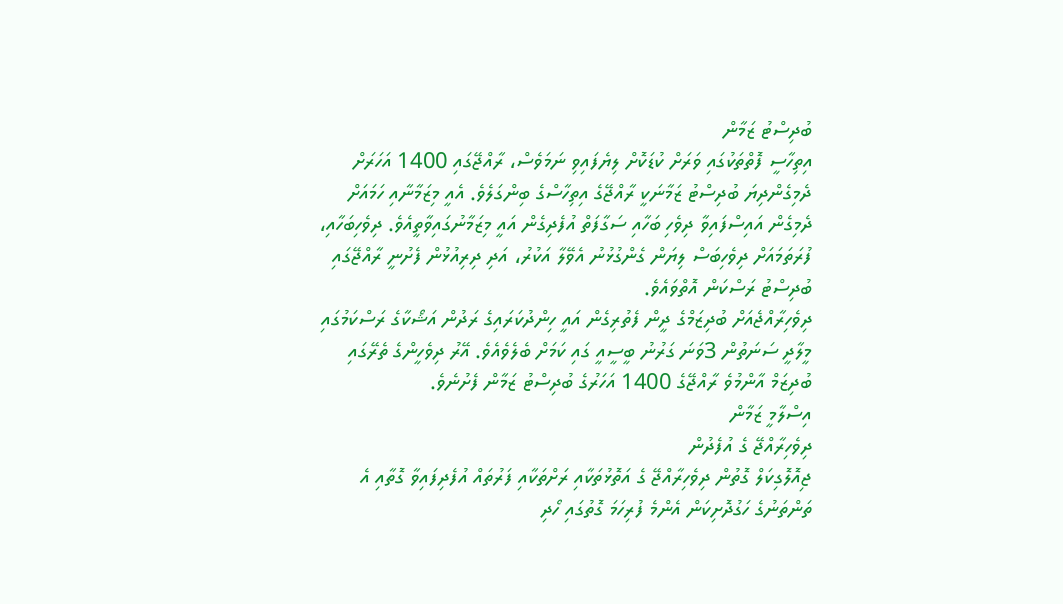ބުދިސްޓު ޒަމާން
އިތިހާސީ ފޮތްތަކުގައި ވަރަށް ކުޑަކޮށް ލިޔެފައިވި ނަމަވެސް، ރާއްޖޭގައި 1400 އަހަރަށް ދެމިގެންދިޔަ ބުދިސްޓު ޒަމާނަކީ ރާއްޖޭގެ އިތިހާސްގެ ބިންގަލެވެ. އެއީ މިޒަމާނާއި ހަމައަށް ދެމިގެން އައިސްފައިވާ ދިވެހި ބަހާއި ސަގާފަތް އުފެދިގެން އައީ މިޒަމާނުގައިވާތީއެވެ. ދިވެހިބަހާއި، ފުރަތަމައަށް ދިވެހިބަސް ލިޔަން ގެންގުޅުނު އެވޭލާ އަކުރު، އަދި ދިރިއުޅުން ފެށުނީ ރާއްޖޭގައި ބުދިސްޓު ރަސްކަން އޮތްވައެވެ.
ދިވެހިރާއްޖެއަށް ބުދިޒަމްގެ ދީން ފެތުރިގެން އައީ ހިންދުކަރައިގެ ރަދުން އަޝޯކާގެ ރަސްކަމުގައި މީލާދީ ސަނަތުން 3ވަނަ ގަރުނު ބީސީއީ ގައި ކަމަށް ބެލެވެއެވެ. އޭރު ދިވެހީންގެ ތެރޭގައި ބުދިޒަމް އާންމުވެ ރާއްޖޭގެ 1400 އަހަރުގެ ބުދިސްޓު ޒަމާން ފެށުނެވެ.
އިސްލާމީ ޒަމާން
ދިވެހިރާއްޖޭ ގެ އުފެދުން
ޖިއޮލޮގިކަލް ގޮތުން ދިވެހިރާއްޖޭ ގެ އަތޮޅުތަކާއި ރަށްތަކާއި ފަރުތައް އުފެދިފައިވާ ގޮތާއި އެ ތަންތަނުގެ ހަގުދޮށިކަން އެންމެ ފުރިހަމަ ގޮތުގައި ހޯދި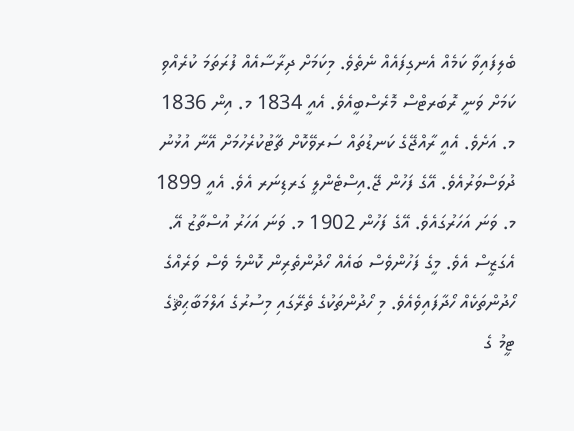ބެލިފައިވާ ކަމެއް އެނގިފައެއް ނެތެވެ. މިކަމަށް ދިރާސާއެއް ފުރަތަމަ ކުރެއްވި ކަމަށް ވަނީ ރޮބަރޓްސް މޮރެސްބީއެވެ. އެއީ 1834 މ. އިން 1836 މ. އަށެވެ. އެއީ ރާއްޖޭގެ ކަނޑުތައް ސަރވޭކޮށް ޗާޓުކުރެހުމަށް އޭނާ އުޅުނު ދުވަސްވަރުއެވެ. އޭގެ ފަހުން ޖޭ.އިސްޓެންލީ ގަރޑިނަރ އެވެ. އެއީ 1899 މ. ވަނަ އަހަރުގައެވެ. އޭގެ ފަހުން 1902 މ. ވަނަ އަހަރު އުސްތާޒު އޭ. އެގަޒީސް އެވެ. މީގެ ފަހުންވެސް ބައެއް ހޯދުންތެރިން ކޮންމެ ވެސް ވަރެއްގެ ހޯދުންތަކެއް ހޯދާފައިވެއެވެ. މި ހޯދުންތަކުގެ ތެރޭގައި މިސުރުގެ އަލްމަބާޙިޘްގެ ޓީމު ގެ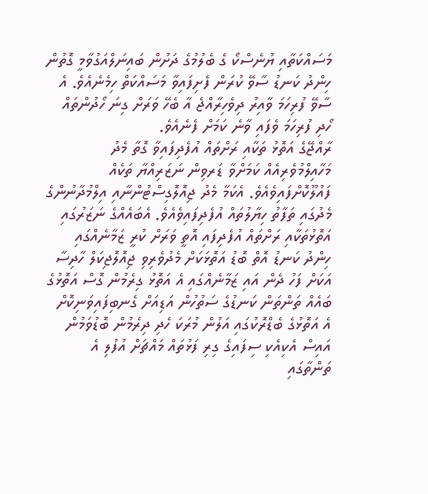މަސައްކަތާއި ޔުނެސްކޯ ގެ ބެލުމުގެ ދަށުން ބައިނަލްއަގުވާމީ ގޮތުން ހިންދު ކަނޑު ސާވޭ ކުރަން ފެށިފައިވާ މަސައްކަތް ހިމެނެއެވެ. އެ ސާވޭ ފުރިހަމަ ވާއިރު ދިވެހިރާއްޖެ އާ ބެހޭ ވަރަށް ގިނަ ހޯދުންތައް ހޯދި ފުރިހަމަ ވެފައި ވާނެ ކަމަށް ފެނެއެވެ.
ރާއްޖޭގެ އަތޮޅު ތަކާއި ރަށްތައް އުފެދިފައިވާ ގޮތާ މެދު މަހާއިލްމުވެރިއެއް ކަމަށްވާ ޑަރވިން ނަޒަރިއްޔާ ތަކެއް ފައުލޫކޮށްފައިވެއެވެ. އެކަމާ މެދު ޖިއޮލޮގިސްޓުންނާއި އިލްމުދާނުންގެ މެދުގައި ތަފާތު ހިޔާލުތައް އުފެދިފައިވެއެވެ. އެބައެއްގެ ނަޒަރުގައި އަތޮޅުތަކާއި ރަށްތައް އުފެދިފައި އޮތީ ވަރަށް ކުރީ ޒަމާނެއްގައި ހިންދު ކަނޑު އޮތް ބޮޑު އަތޮޅަކަށް މެދުވެރިވި ޖިއޮލޮޖިކަލް ހާދިސާ އަކަށް ފަހު ދެން އައި ޒަމާނެއްގައި އެ އަތޮޅު ގިރެމުން ގޮސް އަތޮޅުގެ ބައެއް ތަންތަން ކަނޑުގެ ސަތުހުން އަޑިއަށް ގެނބިފައިވަނިކޮށް އެ އަތޮޅުގެ ބެޑްރޮކުގައި އަލުން މުރަކަ ހެދި ދިރެމުން ބޮޑުވަމުން އައިސް އެކިއެކި ސިފައިގެ ގިރި ފަޅުތައް މައްޗަށް އުފުލި އެ ތަންތާގައި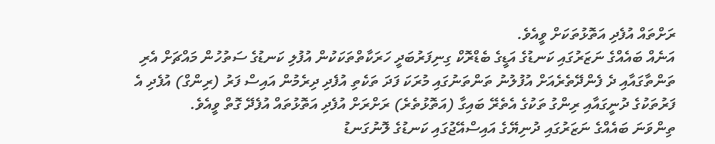ރަށްތައް އުފެދި އަތޮޅުތަކަށް ވީއެވެ.
އަނެއް ބައެއްގެ ނަޒަރުގައި ކަނޑުގެ އަޑީގެ ބެޑްރޮކް ގިނިފަރުބަދީ ހަރަކާތްތަކަކުން އުފުލި ކަނޑުގެ ސަތުހުން މައްޗަށް އެރި ތަންތާގައާއި ދެ ފެންދޭތެރެއަށް އުފުލުނު ތަންތަނުގައި މުރަކަ ފަދަ ތަކެތި އުފެދި ދިރެމުން އައިސް ފަރު (ރިންގް) އުފެދި އެ ފަރުތަކުގެ ދުނީގައާއި ރިންގު ތަކުގެ އެތެރޭ ބައިގާ (އަތޮޅުތެރެ) ރަށްރަށް އުފެދި އަތޮޅުތައް އުފެދޭ ގޮތް ވީއެވެ.
ތިންވަނަ ބައެއްގެ ނަޒަރުގައި ދުނިޔޭގެ އައިސްއޭޖުގައި ކަނޑުގެ ލޮނުގަނޑު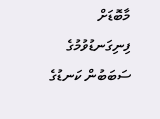މާބޮޑަށް ފިނިގަނޑުވުމުގެ ސަބަބުން ކަނޑުގެ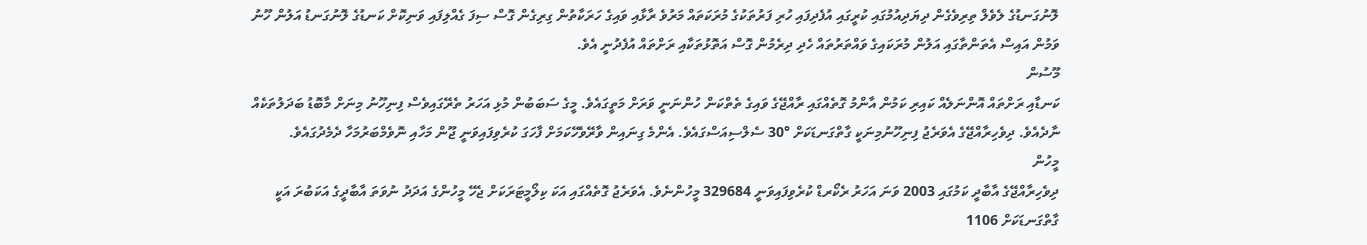ލޮނުގަނޑުގެ ލެވެލް ތިރިވެގެން ދިޔަދިއުމުގައި ކުރީގައި އުފެދިފައި ހުރި ފަރުތަކުގެ މުރަކަތައް މަރުވެ ރާޅާއި ވައިގެ ހަރަކާތުން ގިރިގެން ގޮސް ސިފަ ގެއްލިފައި ވަނިކޮށް ކަނޑުގެ ލޮނުގަނޑު އަލުން ހޫނު ވަމުން އައިސް އެތަންތާގައި އަލުން މުރަކައިގެ ވައްތަރުތައް ހެދި ދިރެމުން ގޮސް އަތޮޅުތަކާއި ރަށްތައް އުފެދުނީ އެވެ.
މޫސުން
ކަނޑާއި ރަށްތައް އޮންނަލެއް ކައިރި ކަމުން އާންމު ގޮތެއްގައި ރާއްޖޭގެ ވައިގެ ތެތްކަން ހުންނަނީ ވަރަށް މަތީގައެވެ. މީގެ ސަބަބުން މުޅި އަހަރު ތެރޭގައިވެސް ފިނިހޫނު މިނަށް މާބޮޑު ބަދަލުތަކެއް ނާދެއެވެ. ދިވެހިރާއްޖޭގެ އެވަރެޖު ފިނިހޫނުމިނަކީ ގާތްގަނޑަކަށް °30 ސެލްސިއަސްގައެވެ. އެންމެ ގިނައިން ވާރޭވެހޭކަމަށް ފާހަގަ ކުރެވިފައިވަނީ ޖޫން މަހާއި ނޮވެމްބަރުމަހާ ދެމެދުގައެވެ.
މީހުން
ދިވެހިރާއްޖޭގެ އާބާދީ ކަމުގައި 2003 ވަނަ އަހަރު ރެކޯރޑް ކުރެވިފައިވަނީ 329684 މީހުންނެވެ. އެވަރެޖު ގޮތެއްގައި އަކަ ކިލޯމީޓަރަކަށް ޖެހޭ މީހުންގެ އަދަދު ނުވަތަ އާބާދީގެ އަކަބުރަ އަކީ ގާތްގަނޑަކަށް 1106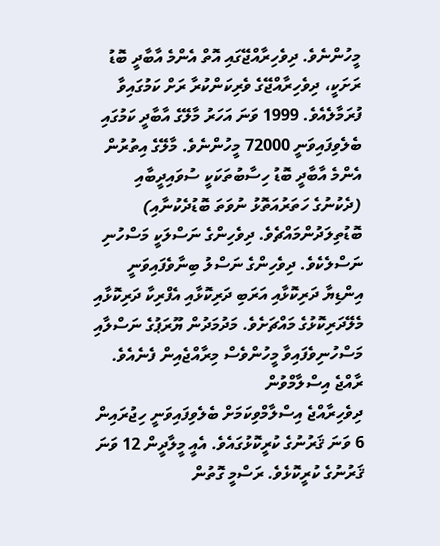މީހުންނެވެ. ދިވެހިރާއްޖޭގައި އޮތް އެންމެ އާބާދީ ބޮޑު ރަށަކީ، ދިވެހިރާއްޖޭގެ ވެރިކަންކުރާ ރަށް ކަމުގައިވާ ފުރަމާލެއެވެ. 1999 ވަނަ އަހަރު މާލޭގެ އާބާދީ ކަމުގައި ބެލެވިފައިވަނީ 72000 މީހުންނެވެ. މާލޭގެ އިތުރުން އެންމެ އާބާދީ ބޮޑު ހިސާބުތަކަކީ ސުވައިދީބާއި (ދެކުނުގެ ހަތަރުއަތޮޅު ނުވަތަ ބޮޑުދެކުނާއި) ބޮޑުތިލަދުންމައްޗެވެ. ދިވެހިންގެ ނަސްލަކީ މަސްހުނި ނަސްލެކެވެ. ދިވެހިންގެ ނަސްލު ބިނާވެފައިވަނީ އިންޑިޔާ ދަރިކޮޅާއި އަރަބި ދަރިކޮޅާއި އެފްރިކާ ދަރިކޮޅާއި މެލޭދަރިކޮޅުގެ މައްޗަށެވެ. މަދުމަދުން ޔޫރަޕުގެ ނަސްލާއި މަސްހުނިވެފައިވާ މީހުންވެސް މިރާއްޖެއިން ފެނެއެވެ.
ރާއްޖެ އިސްލާމްވުން
ދިވެހިރާއްޖެ އިސްލާމްވިކަމަށް ބެލެވިފައިވަނީ ހިޖުރައިން 6 ވަނަ ޤަރުނުގެ ކުރީކޮޅުގައެވެ. އެއީ މީލާދީން 12 ވަނަ ޤަރުނުގެ ކުރީކޮޅެވެ. ރަސްމީ ގޮތުން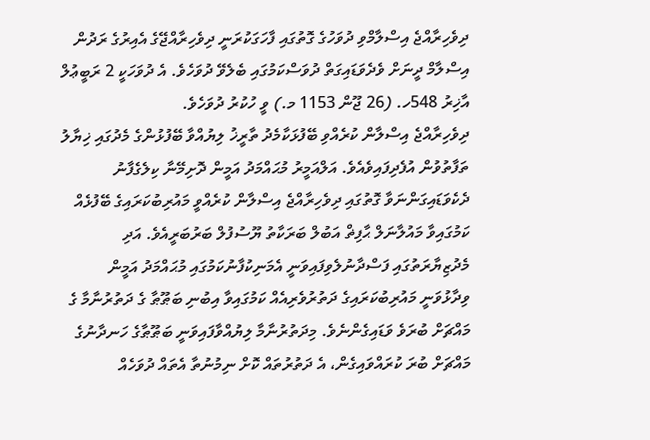ދިވެހިރާއްޖެ އިސްލާމްވި ދުވަހުގެ ގޮތުގައި ފާހަގަކުރަނީ ދިވެހިރާއްޖޭގެ އެއިރުގެ ރަދުން އިސްލާމް ދީނަށް ވެދެވަޑައިގަތް ދުވަސްކަމުގައި ބެލެވޭ ދުވަހެވެ. އެ ދުވަހަކީ 2 ރަބީޢުލް އާޚިރު 548ހ. (26 ޖޫން 1153 މ.) ވީ ހުކުރު ދުވަހެވެ.
ދިވެހިރާއްޖެ އިސްލާން ކުރެއްވި ބޭފުޅަކާމެދު ތާރީޚު ލިޔުއްވާ ބޭފުޅުންގެ މެދުގައި ޚިޔާލު ތަފާތުވުން އުފެދިފައިވެއެވެ. އަލްއަމީރު މުޙައްމަދު އަމީން ދޮށިމޭނާ ކިލެގެފާނު ދެކެވަޑައިގަންނަވާ ގޮތުގައި ދިވެހިރާއްޖެ އިސްލާން ކުރެއްވީ މައުރިބުކަރައިގެ ބޭފުޅެއް ކަމުގައިވާ މައުލާނަލް ޙާފިޡް އަބުލް ބަރަކާތު ޔޫސުފުލް ބަރުބަރީއެވެ. އަދި މެދުޒިޔާރަތުގައި ފަސްދާނުލެވިފައިވަނީ އެމަނިކުފާނުކަމުގައި މުޙައްމަދު އަމީން ވިދާޅުވަނީ މައުރިބުކަރައިގެ ދަތުރުވެރިއެއް ކަމުގައިވާ އިބުނި ބަޠޫޠާ ގެ ދަތުރުނާމާ ގެ މައްޗަށް ބުރަވެ ވަޑައިގެންނެވެ. މިދަތުރުނާމާ ލިޔުއްވާފައިވަނީ ބަޠޫޠާގެ ހަނދާނުގެ މައްޗަށް ބުރަ ކުރައްވައިގެން، އެ ދަތުރުތައް ކޮށް ނިމުނުތާ އެތައް ދުވަހެއް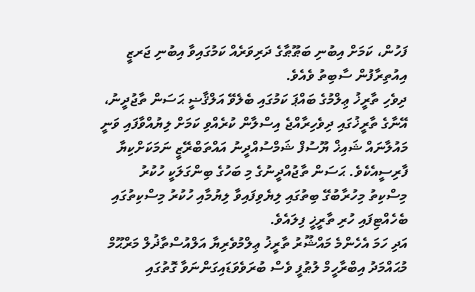ފަހުން، ކަމަށް އިބުނި ބަޠޫޠާގެ ދަރިވަރެއް ކަމުގައިވާ އިބުނި ޖަރޒީ އިއުތިރާފުން ސާބިތު ވެއެވެ.
ދިވެހި ތާރީޚު ޢިލްމުގެ ބައްޕަ ކަމުގައި ބެލެވޭ އަލްޤާޟީ ޙަސަން ތާޖުދީނު، އޭނާގެ ތާރީޚުގައި ދިވެހިރާއްޖެ އިސްލާން ކުރެއްވި ކަމަށް ލިޔުއްވާފައި ވަނީ މައުލާނައް ޝައިޚް ޔޫސުފް ޝަމްސުއްދީނު އައްތަބްރޭޒީ ނަމަކަށްކިޔާ ފާރިސީއެކެވެ. ޙަސަން ތާޖުއްދީނުގެ މި ބަހުގެ ބިންގަލަކީ ހުކުރު މިސްކިތު މިހުރާބުގޭ ބިތުގައި ލިޔެވިފައިވާ ލިޔުމާއި ހުކުރު މިސްކިތުގައި ބެހެއްޓިފައި ހުރި ތާރީޚީ ފިލައެވެ.
އަދި ހަމަ އެހެންމެ މައްޝޫރު ތާރީޚު ޢިލްމުވެރިޔާ އަލްއުސްތާޛުލް މަރްޙޫމް މުޙައްމަދު އިބްރާހީމް ލުޠުފީ ވެސް ބުރަވެވަޑައިގަންނަވާ ގޮތުގައި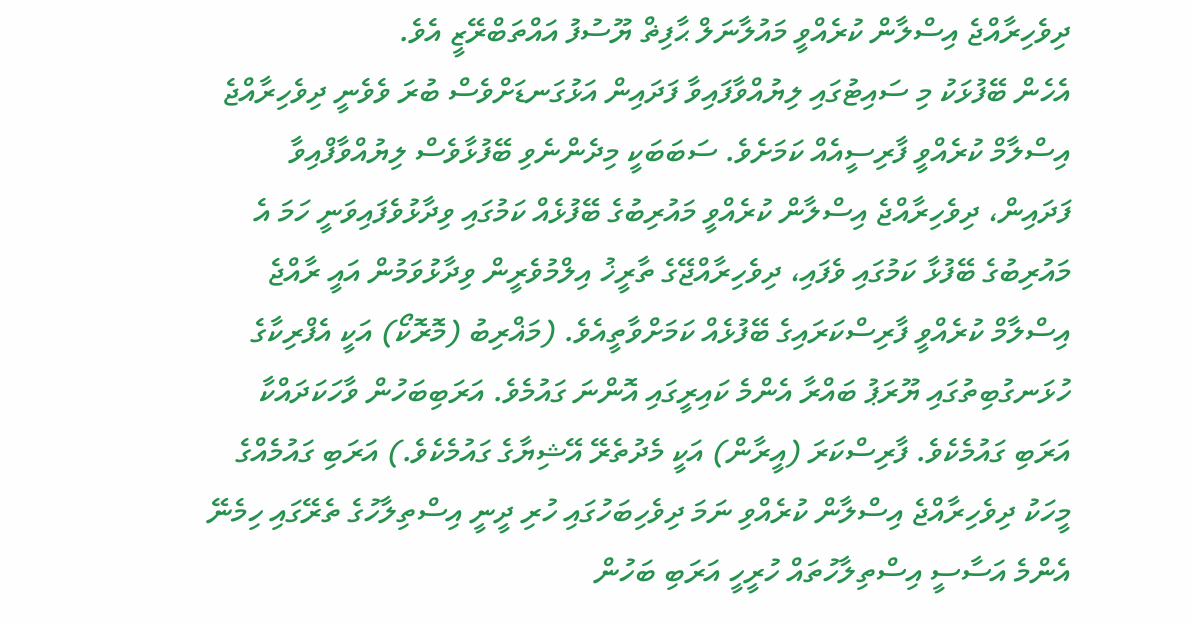ދިވެހިރާއްޖެ އިސްލާން ކުރެއްވީ މައުލާނަލް ޙާފިޡް ޔޫސުފު އައްތަބްރޭޒީ އެވެ.
އެހެން ބޭފުޅަކު މި ސައިޓުގައި ލިޔުއްވާފައިވާ ފަދައިން އަޅުގަނޑަށްވެސް ބުރަ ވެވެނީ ދިވެހިރާއްޖެ އިސްލާމް ކުރެއްވީ ފާރިސީއެއް ކަމަށެވެ. ސަބަބަކީ މިދެންނެވި ބޭފުޅާވެސް ލިޔުއްވާފްއިވާ ފަދައިން، ދިވެހިރާއްޖެ އިސްލާން ކުރެއްވީ މައުރިބުގެ ބޭފުޅެއް ކަމުގައި ވިދާޅުވެފައިވަނީ ހަމަ އެ މައުރިބުގެ ބޭފުޅާ ކަމުގައި ވެފައި، ދިވެހިރާއްޖޭގެ ތާރީޚު އިލްމުވެރީން ވިދާޅުވަމުން އައީ ރާއްޖެ އިސްލާމް ކުރެއްވީ ފާރިސްކަރައިގެ ބޭފުޅެއް ކަމަށްވާތީއެވެ. (މަޣްރިބު (މޮރޮކޯ) އަކީ އެފްރިކާގެ ހުޅަނގުބިތުގައި ޔޫރަޕު ބައްރާ އެންމެ ކައިރީގައި އޮންނަ ގައުމެވެ. އަރަބިބަހުން ވާހަކަދައްކާ އަރަބި ގައުމެކެވެ. ފާރިސްކަރަ (އީރާން) އަކީ މެދުތެރޭ އޭޝިޔާގެ ގައުމެކެވެ.) އަރަބި ގައުމެއްގެ މީހަކު ދިވެހިރާއްޖެ އިސްލާން ކުރެއްވި ނަމަ ދިވެހިބަހުގައި ހުރި ދީނީ އިސްތިލާހުގެ ތެރޭގައި ހިމެނޭ އެންމެ އަސާސީ އިސްތިލާހުތައް ހުރީހީ އަރަބި ބަހުން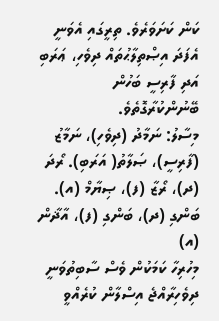ކަން ކަށަވަރެވެ. ތިރީގައި އެވަނީ އެފަދަ އިޞްތިލާޙުތައް ދިވެހި، ޢަރަބި އަދި ފާރިސީ ބަހުން ބޭނުންކުރާގޮތެވެ.
މިސާލު: ނަމާދު (ދިވެހި)، ނަމާޒު (ފާރިސީ)، ޞަލާތު( އަރަބި). ރޯދަ (ދ)، ރޯޒާ (ފ)، ޞިޔާމް (އ). ބަންގި (ދ)، ބަންގި (ފ)، އާޛާން (އ)
މިހުރިހާ ކަމަކުން ވެސް ސާބިތުވަނީ ދިވެހިރާއްޖެ އިސްލާން ކުރެއްވީ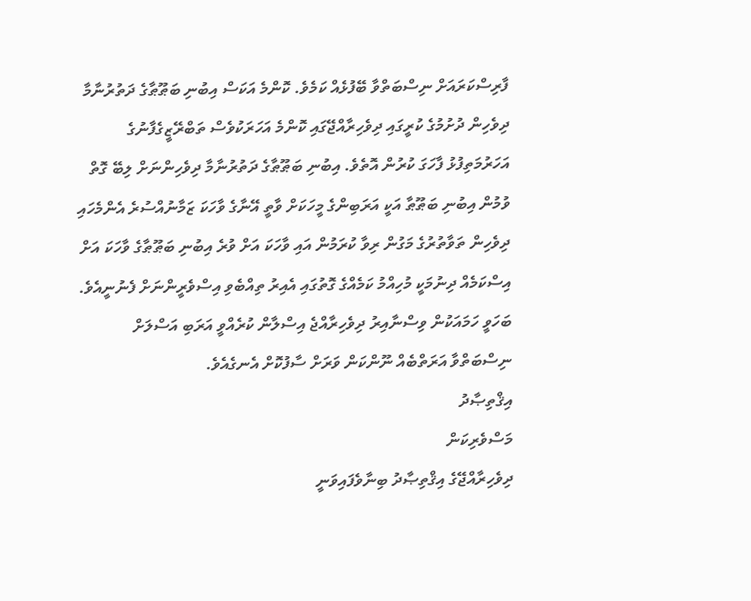ފާރިސްކަރައަށް ނިސްބަތްވާ ބޭފުޅެއް ކަމެވެ. ކޮންމެ އަކަސް އިބުނި ބަޠޫޠާގެ ދަތުރުނާމާ ދިވެހިން ދުށުމުގެ ކުރީގައި ދިވެހިރާއްޖޭގައި ކޮންމެ އަހަރަކުވެސް ތަބްރޭޒީގެފާނުގެ އަހަރުމަތިފުޅު ފާހަގަ ކުރުން އޮތެވެ. އިބުނި ބަޠޫޠާގެ ދަތުރުނާމާ ދިވެހިންނަށް ލިބޭ ގޮތް ވުމުން އިބުނި ބަޠޫޠާ އަކީ އަރަބިންގެ މީހަކަށް ވާތީ އޭނާގެ ވާހަކަ ޒަމާނުއްސުރެ އެންމެހައި ދިވެހިން ތަވާތުރުގެ މަގުން ރިވާ ކުރަމުން އައި ވާހަކަ އަށް ވުރެ އިބުނި ބަޠޫޠާގެ ވާހަކަ އަށް އިސްކަމެއް ދިނުމަކީ މުހިއްމު ކަމެއްގެ ގޮތުގައި އެއިރު ތިއްބެވި އިސްވެރީންނަށް ފެނުނީއެވެ. ބަހަވީ ހަމައަކުން ވިސްނާއިރު ދިވެހިރާއްޖެ އިސްލާން ކުރެއްވީ އަރަބި އަސްލަށް ނިސްބަތްވާ އަރަތްބެއް ނޫންކަން ވަރަށް ސާފުކޮށް އެނގެއެވެ.
އިޤްތިޞާދު
މަސްވެރިކަން
ދިވެހިރާއްޖޭގެ އިޤްތިޞާދު ބިނާވެފައިވަނީ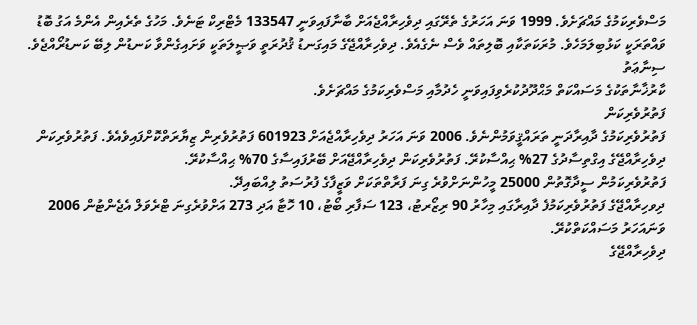މަސްވެރިކަމުގެ މައްޗަށެވެ. 1999 ވަނަ އަހަރުގެ ތެރޭގައި ދިވެހިރާއްޖެއަށް ބާނާފައިވަނީ 133547 މެޓްރިކް ޓަނެވެ. މަހުގެ ތެރެއިން އެންމެ އަގު ބޮޑު ވައްތަރަކީ ކަޅުބިލަމަހެވެ. މުރަކަތަކާއި ބޮލިތައް ވެސް ނެގެއެވެ. ދިވެހިރާއްޖޭގެ މައިގަނޑު ޤުދުރަތީ ވަޞީލަތަކީ ވަށައިގެންވާ ކަނޑުން ލިބޭ ކަނޑުރޯއްޖެވެ.
ސިނާޢަތު
ކާރުޚާނާތަކުގެ މަސައްކަތް މަޙްދޫދުކުރެވިފައިވަނީ ހެދުމާއި މަސްވެރިކަމުގެ މައްޗަށެވެ.
ފަތުރުވެރިކަން
ފަތުރުވެރިކަމުގެ ދާއިރާދަނީ ތަރައްޤީވަމުންނެވެ. 2006 ވަނަ އަހަރު ދިވެހިރާއްޖެއަށް 601923 ފަތުރުވެރިން ޒިޔާރަތްކޮށްފައިވެއެވެ. ފަތުރުވެރިކަން ދިވެހިރާއްޖޭގެ އިގްތިސާދުގެ 27% ޙިއްސާކުރޭ. ފަތުރުވެރިކަން ދިވެހިރާއްޖޭއަށް ބޭރުފައިސާގެ 70% ޙިއްސާކުރޭ.
ފަތުރުވެރިކަމުން ސީދާގޮތުން 25000 މީހުންނަށްވުރެ ގިނަ ފަރާތްތަކަށް ވަޒީފާގެ ފުރުސަތު ލިއްބައިދޭ.
ދިވހިރާއްޖޭގެ ފަތުރުވެރިކަމުފެ ދާއިރާގައި މިހާރު 90 ރިޒޯރޓު، 123 ސަފާރި ބޯޓު، 10 ހޮޓާ އަދި 273 އަށްވުރެގިނަ ޓްރެވަލް އެޖެންޓުން 2006 ވަނައަހަރު މަސައްކަތްކުރޭ.
ދިވެހިރާއްޖޭގެ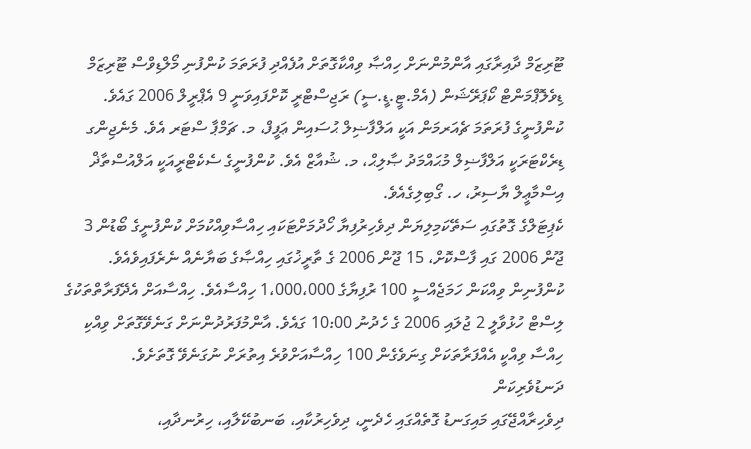ޓޫރިޒަމް ދާއިރާގައި އާންމުންނަށް ހިއްޞާ ވިއްކާގޮތަށް އުފެއްދި ފުރަތަމަ ކުންފުނި މޯލްޑިވްސް ޓޫރިޒަމް ޑިވެލޮޕްމަންޓް ކޯޕަރޭޝަން (އެމް.ޓީ.ޑީ.ސީ) ރަޖިސްޓްރީ ކޮށްފައިވަނީ 9 އެޕްރީލް 2006 ގައެވެ. ކުންފުނީގެ ފުރަތަމަ ޗެއަރމަން އަކީ އަލްފާޟިލް ޙުސައިން ޢަފީފް، މ. ޗަމްޕާ ސްޓަރ އެވެ. މެނެޖިންގ ޑިރެކްޓަރަކީ އަލްފާޟިލް މުޙައްމަދު ޞާލިޙް، މ. ޝުއާޒް އެވެ. ކުންފުނީގެ ސެކެޓްރީއަކީ އަލްއުސްތާޛް އިސްމާޢީލް ޔާސިރު، ހ. ގޯބިލިގެއެވެ.
ކެޕިޓަލްގެ ގޮތުގައި ސަތޭކަމިލިޔަން ދިވެހިރުފިޔާ ހޯދުމަށްޓަކައި ހިއްސާވިއްކުމަށް ކުންފުނީގެ ބޯޑުން 3 ޖޫން 2006 ގައި ފާސްކޮށް، 15 ޖޫން 2006 ގެ ތާރީޚުގައި ހިއްޞާގެ ބަޔާނެއް ނެރެފައިވެއެވެ. ކުންފުނިން ވިއްކަން ހަމަޖެއްސީ 100 ރުފިޔާގެ 1،000،000 ހިއްސާއެވެ. ހިއްސާއަށް އެދޭފަރާތްތަކުގެ ލިސްޓް ހުޅުވާލީ 2 ޖުލައި 2006 ގެ ހެދުނު 10:00 ގައެވެ. އާންމުފަރުދުންނަށް ގަނެވޭގޮތަށް ވިއްކި ހިއްސާ ވިއްކީ އެއްފަރާތަކަށް ގިނަވެގެން 100 ހިއްސާއަށްވުރެ އިތުރަށް ނުގަނެވޭ ގޮތަށެވެ.
ދަނޑުވެރިކަން
ދިވެހިރާއްޖޭގައި މައިގަނޑު ގޮތެއްގައި ހެދެނީ، ދިވެހިރުކާއި، ބަނބުކޭލާއި، ހިރުނދާއި،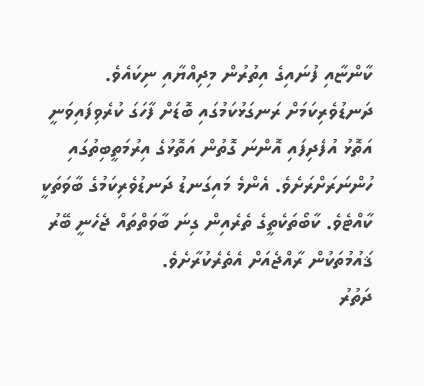ކާންޏާއި ފުނައިގެ އިތުރުން މިދިއްޔާއި ނިކައެވެ. ދަނޑުވެރިކަމަށް ރަނގަޅުކަމުގައި ބޮޑަށް ފާހަގަ ކުރެވިފައިވަނީ އަތޮޅު އުފެދިފައި އޮންނަ ގޮތުން އަތޮޅުގެ އިރުމަތީބިތުގައި ހުންނަރަށްރަށެވެ. އެންމެ މައިގަނޑު ދަނޑުވެރިކަމުގެ ބާވަތަކީ ކާއްޓެވެ. ކާބޯތަކެތީގެ ތެރެއިން ގިނަ ބާވަތްތައް ޖެހެނީ ބޭރު ޤައުމުތަކުން ރާއްޖެއަށް އެތެރެކުރާށެވެ.
ދަތުރު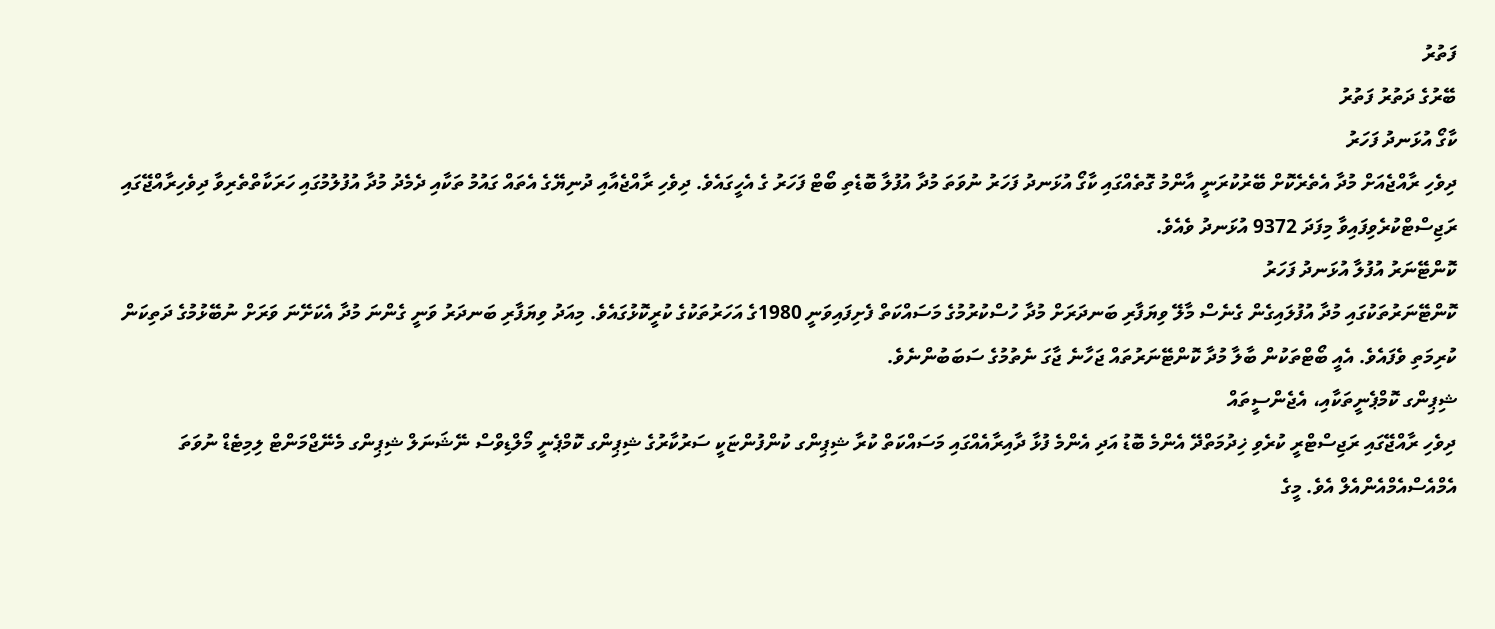ފަތުރު
ބޭރުގެ ދަތުރު ފަތުރު
ކާގޯ އުޅަނދު ފަހަރު
ދިވެހި ރާއްޖެއަށް މުދާ އެތެރެކޮށް ބޭރުކުރަނީ އާންމު ގޮތެއްގައި ކާގޯ އުޅަނދު ފަހަރު ނުވަތަ މުދާ އުފުލާ ބޮޑެތި ބޯޓް ފަހަރު ގެ އެހީގައެވެ. ދިވެހި ރާއްޖެއާއި ދުނިޔޭގެ އެތައް ގައުމު ތަކާއި ދެމެދު މުދާ އުފުލުމުގައި ހަރަކާތްތެރިވާ ދިވެހިރާއްޖޭގައި ރަޖިސްޓްކުރެވިފައިވާ މިފަދަ 9372 އުޅަނދު ވެއެވެ.
ކޮންޓޭނަރު އުފުލާ އުޅަނދު ފަހަރު
ކޮންޓޭނަރުތަކުގައި މުދާ އުފުލައިގެން ގެނެސް މާލޭ ވިޔަފާރި ބަނދަރަށް މުދާ ހުސްކުރުމުގެ މަސައްކަތް ފެށިފައިވަނީ 1980ގެ އަހަރުތަކުގެ ކުރީކޮޅުގައެވެ. މިއަދު ވިޔަފާރި ބަނދަރު ވަނީ ގެންނަ މުދާ އެކަށޭނަ ވަރަށް ނުބޭޅުމުގެ ދަތިކަން ކުރިމަތި ވެފައެވެ. އެއީ ބޯޓްތަކުން ބާލާ މުދާ ކޮންޓޭނަރުތައް ޖަހާނެ ޖާގަ ނެތުމުގެ ސަބަބުންނެވެ.
ޝިޕިންގ ކޮމްޕެނީތަކާއި، އެޖެންސީތައް
ދިވެހި ރާއްޖޭގައި ރަޖިސްޓްރީ ކުރެވި ޚިދުމަތްދޭ އެންމެ ބޮޑު އަދި އެންމެ ފުޅާ ދާއިރާއެއްގައި މަސައްކަތް ކުރާ ޝިޕިންގ ކުންފުންޏަކީ ސަރުކާރުގެ ޝިޕިންގ ކޮމްޕެނީ މޯލްޑިވްސް ނޭޝަނަލް ޝިޕިންގ މެނޭޖްމަންޓް ލިމިޓެޑް ނުވަތަ އެމްއެސްއެމްއެންއެލް އެވެ. މީގެ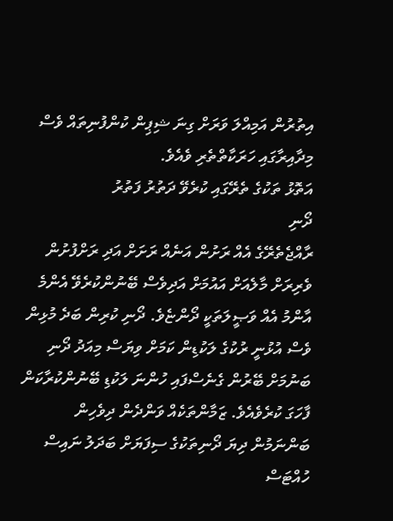އިތުރުން އަމިއްލަ ވަރަށް ގިނަ ޝިޕިން ކުންފުނިތައް ވެސް މިދާއިރާގައި ހަރަކާތްތެރި ވެއެވެ.
އަތޮޅު ތަކުގެ ތެރޭގައި ކުރެވޭ ދަތުރު ފަތުރު
ދޯނި
ރާއްޖެތެރޭގެ އެއް ރަށުން އަނެއް ރަށަށް އަދި ރަށްފުށުން ވެރިރަށް މާލެއަށް އައުމަށް އަދިވެސް ބޭނުންކުރެވޭ އެންމެ އާންމު އެއް ވަޞީލަތަކީ ދޯންޏެވެ. ދޯނި ކުރިން ބަދެ މުޅިން ވެސް އުޅުނީ ރުކުގެ ލަކުޑިން ކަމަށް ވިޔަސް މިއަދު ދޯނި ބަނުމަށް ބޭރުން ގެނެސްފައި ހުންނަ ލަކުޑި ބޭނުންކުރާކަން ފާހަގަ ކުރެވެއެވެ. ޒަމާންތަކެއް ވަންދެން ދިވެހިން ބަންނަމުން ދިޔަ ދޯނިތަކުގެ ސިފަޔަށް ބަދަލު ނައިސް ހުއްޓަސް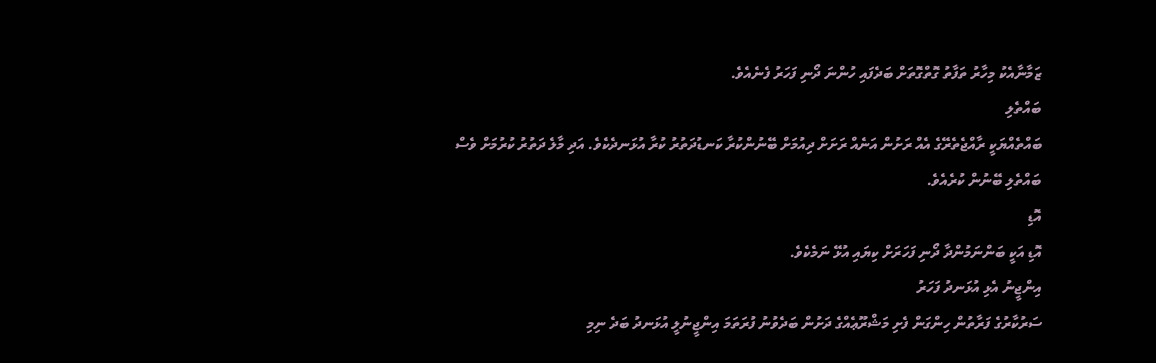ޒަމާނާއެކު މިހާރު ތަފާތު ގޮތްގޮތަށް ބަދެފައި ހުންނަ ދޯނި ފަހަރު ފެނެއެވެ.
ބައްތެލި
ބައްތެއްޔަކީ ރާއްޖެތެރޭގެ އެއް ރަށުން އަނެއް ރަށަށް ދިއުމަށް ބޭނުންކުރާ ކަނޑުދަތުރު ކުރާ އުޅަނދެކެވެ. އަދި މާލެ ދަތުރު ކުރުމަށް ވެސް ބައްތެލި ބޭނުން ކުރެއެވެ.
އޮޑި
އޮޑި އަކީ ބަންނަމުންދާ ދޯނި ފަހަރަށް ކިޔައި އުޅޭ ނަމެކެވެ.
އިންޖީނު އެޅި އުޅަނދު ފަހަރު
ސަރުކާރުގެ ފަރާތުން ހިންގަން ފެށި މަޝްރޫޢެއްގެ ދަށުން ބަދެވުނު ފުރަތަމަ އިންޖީނުލީ އުޅަނދު ބަދެ ނިމި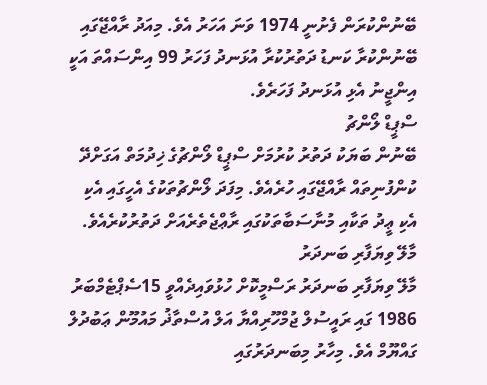ބޭނުންކުރަން ފެށުނީ 1974 ވަނަ އަހަރު އެވެ. މިއަދު ރާއްޖޭގައި ބޭނުންކުރާ ކަނޑު ދަތުރުކުރާ އުޅަނދު ފަހަރު 99 އިންސައްތަ އަކީ އިންޖީނު އެޅި އުޅަނދު ފަހަރެވެ.
ސްޕީޑް ލޯންޗު
ބޭނުން ބަޔަކު ދަތުރު ކުރުމަށް ސްޕީޑް ލޯންޗުގެ ޚިދުމަތް އަގަށްދޭ ކުންފުނިތައް ރާއްޖޭގައި ހުރެއެވެ. މިފަދަ ލޯންޗުތަކުގެ އެހީގައި އެކި އެކި ޢީދު ތަކާއި މުނާސަބާތަކުގައި ރާޢްޖެތެރެއަށް ދަތުރުކުރެއެވެ.
މާލޭ ވިޔަފާރި ބަނދަރު
މާލޭ ވިޔަފާރި ބަނދަރު ރަސްމީކޮށް ހުޅުވައިދެއްވީ 15ސެޕްޓެމްބަރު 1986 ގައި ރައީސުލް ޖުމްހޫރިއްޔާ އަލް އުސްތާޛު މައުމޫން ޢަބުދުލް ގައްޔޫމް އެވެ. މިހާރު މިބަނދަރުގައި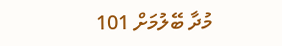މުދާ ބޭލުމަށް 101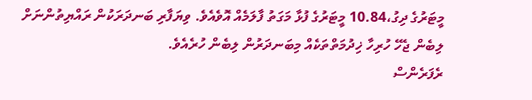މީޓަރުގެ ދިގު،10.84 މީޓަރުގެ ފުޅާ މަގަތު ފާލަމެއް އޮވެއެވެ. ވިޔަފާރި ބަނދަރަކުން ރައްޔިތުންނަށް ލިބެން ޖެހޭ ހުރިހާ ޚިދުމަތްތަކެއް މިބަނދަރުން ލިބެން ހުރެއެވެ.
ރެފަރެންސް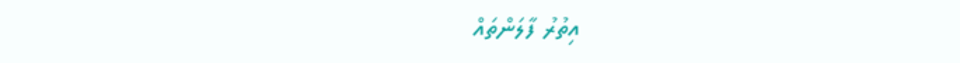އިތުރު ފާލަންތައް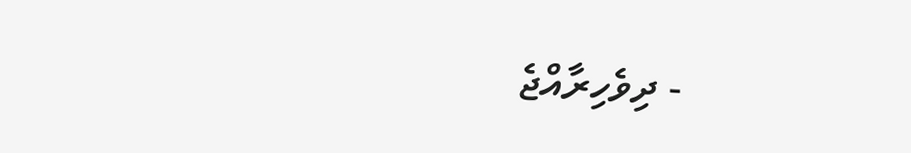- ދިވެހިރާއްޖެ